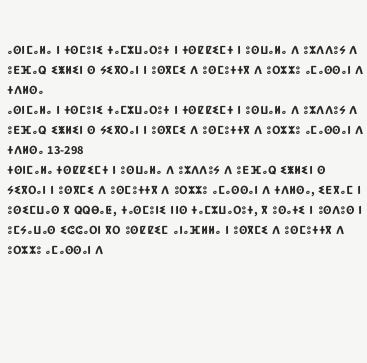ⴰⵙⵏⵎⴰⵍⴰ ⵏ ⵜⵙⵎⵓⵏⵉ ⵜⴰⵎⵣⵡⴰⵔⵓⵜ ⵏ ⵜⵙⵇⵇⵉⵎⵜ ⵏ ⵓⵙⵡⴰⵍⴰ ⴷ ⵓⵣⴷⴷⵓⵢ ⴷ ⵓⴹⴼⴰⵕ ⵉⵥⵍⵉⵏ ⵙ ⵢⵉⴳⵔⴰⵏ ⵏ ⵓⵙⴳⵎⵉ ⴷ ⵓⵙⵎⵓⵜⵜⴳ ⴷ ⵓⵔⵣⵣⵓ ⴰⵎⴰⵙⵙⴰⵏ ⴷ ⵜⴷⵍⵙⴰ
ⴰⵙⵏⵎⴰⵍⴰ ⵏ ⵜⵙⵎⵓⵏⵉ ⵜⴰⵎⵣⵡⴰⵔⵓⵜ ⵏ ⵜⵙⵇⵇⵉⵎⵜ ⵏ ⵓⵙⵡⴰⵍⴰ ⴷ ⵓⵣⴷⴷⵓⵢ ⴷ ⵓⴹⴼⴰⵕ ⵉⵥⵍⵉⵏ ⵙ ⵢⵉⴳⵔⴰⵏ ⵏ ⵓⵙⴳⵎⵉ ⴷ ⵓⵙⵎⵓⵜⵜⴳ ⴷ ⵓⵔⵣⵣⵓ ⴰⵎⴰⵙⵙⴰⵏ ⴷ ⵜⴷⵍⵙⴰ 13-298
ⵜⵙⵏⵎⴰⵍⴰ ⵜⵙⵇⵇⵉⵎⵜ ⵏ ⵓⵙⵡⴰⵍⴰ ⴷ ⵓⵣⴷⴷⵓⵢ ⴷ ⵓⴹⴼⴰⵕ ⵉⵥⵍⵉⵏ ⵙ ⵢⵉⴳⵔⴰⵏ ⵏ ⵓⵙⴳⵎⵉ ⴷ ⵓⵙⵎⵓⵜⵜⴳ ⴷ ⵓⵔⵣⵣⵓ ⴰⵎⴰⵙⵙⴰⵏ ⴷ ⵜⴷⵍⵙⴰ, ⵉⴹⴳⴰⵎ ⵏ ⵓⵙⵉⵎⵡⴰⵙ ⴳ ⵕⵕⴱⴰⵟ, ⵜⴰⵙⵎⵓⵏⵉ ⵏⵏⵙ ⵜⴰⵎⵣⵡⴰⵔⵓⵜ, ⴳ ⵓⵙⴰⵜⵉ ⵏ ⵓⵙⴷⵓⵙ ⵏ ⵓⵎⵢⴰⵡⴰⵙ ⵉⵛⵛⴰⵔⵏ ⴳⵔ ⵓⵙⵇⵇⵉⵎ ⴰⵏⴰⴼⵍⵍⴰ ⵏ ⵓⵙⴳⵎⵉ ⴷ ⵓⵙⵎⵓⵜⵜⴳ ⴷ ⵓⵔⵣⵣⵓ ⴰⵎⴰⵙⵙⴰⵏ ⴷ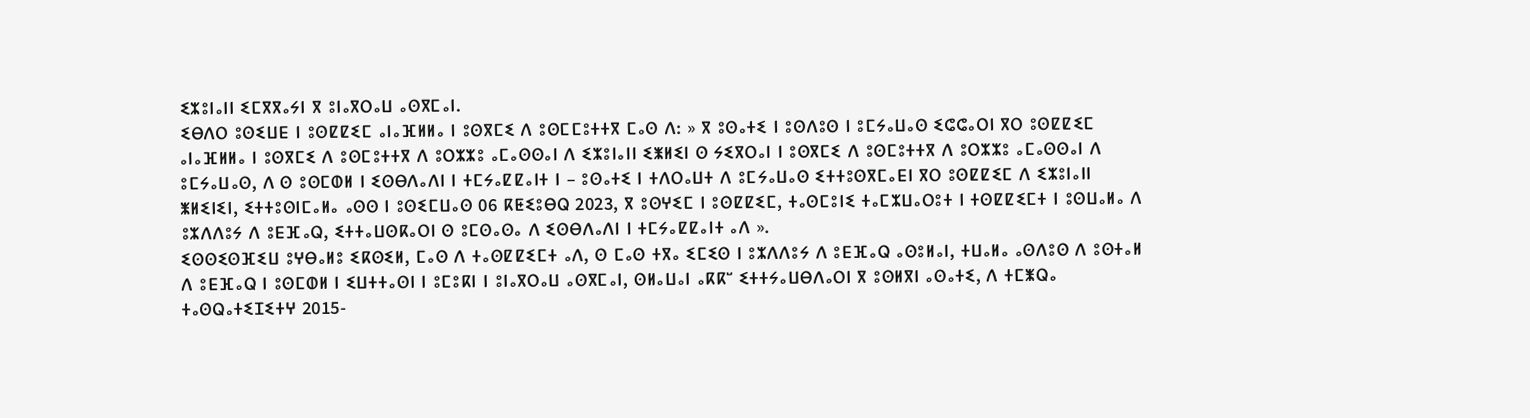ⵉⵣⵓⵏⴰⵏⵏ ⵉⵎⴳⴳⴰⵢⵏ ⴳ ⵓⵏⴰⴳⵔⴰⵡ ⴰⵙⴳⵎⴰⵏ.
ⵉⴱⴷⵔ ⵓⵙⵉⵡⴹ ⵏ ⵓⵙⵇⵇⵉⵎ ⴰⵏⴰⴼⵍⵍⴰ ⵏ ⵓⵙⴳⵎⵉ ⴷ ⵓⵙⵎⵎⵓⵜⵜⴳ ⵎⴰⵙ ⴷ: » ⴳ ⵓⵙⴰⵜⵉ ⵏ ⵓⵙⴷⵓⵙ ⵏ ⵓⵎⵢⴰⵡⴰⵙ ⵉⵛⵛⴰⵔⵏ ⴳⵔ ⵓⵙⵇⵇⵉⵎ ⴰⵏⴰⴼⵍⵍⴰ ⵏ ⵓⵙⴳⵎⵉ ⴷ ⵓⵙⵎⵓⵜⵜⴳ ⴷ ⵓⵔⵣⵣⵓ ⴰⵎⴰⵙⵙⴰⵏ ⴷ ⵉⵣⵓⵏⴰⵏⵏ ⵉⵥⵍⵉⵏ ⵙ ⵢⵉⴳⵔⴰⵏ ⵏ ⵓⵙⴳⵎⵉ ⴷ ⵓⵙⵎⵓⵜⵜⴳ ⴷ ⵓⵔⵣⵣⵓ ⴰⵎⴰⵙⵙⴰⵏ ⴷ ⵓⵎⵢⴰⵡⴰⵙ, ⴷ ⵙ ⵓⵙⵎⵀⵍ ⵏ ⵉⵙⴱⴷⴰⴷⵏ ⵏ ⵜⵎⵢⴰⵇⵇⴰⵏⵜ ⵏ – ⵓⵙⴰⵜⵉ ⵏ ⵜⴷⵔⴰⵡⵜ ⴷ ⵓⵎⵢⴰⵡⴰⵙ ⵉⵜⵜⵓⵙⴳⵎⴰⴹⵏ ⴳⵔ ⵓⵙⵇⵇⵉⵎ ⴷ ⵉⵣⵓⵏⴰⵏⵏ ⵥⵍⵉⵏⵉⵏ, ⵉⵜⵜⵓⵙⵏⵎⴰⵍⴰ ⴰⵙⵙ ⵏ ⵓⵙⵉⵎⵡⴰⵙ 06 ⴽⵟⵉⵓⴱⵕ 2023, ⴳ ⵓⵙⵖⵉⵎ ⵏ ⵓⵙⵇⵇⵉⵎ, ⵜⴰⵙⵎⵓⵏⵉ ⵜⴰⵎⵣⵡⴰⵔⵓⵜ ⵏ ⵜⵙⵇⵇⵉⵎⵜ ⵏ ⵓⵙⵡⴰⵍⴰ ⴷ ⵓⵣⴷⴷⵓⵢ ⴷ ⵓⴹⴼⴰⵕ, ⵉⵜⵜⴰⵡⵙⴽⴰⵔⵏ ⵙ ⵓⵎⵙⴰⵙⴰ ⴷ ⵉⵙⴱⴷⴰⴷⵏ ⵏ ⵜⵎⵢⴰⵇⵇⴰⵏⵜ ⴰⴷ ».
ⵉⵙⵙⵉⵙⴼⵉⵡ ⵓⵖⴱⴰⵍⵓ ⵉⴽⵙⵉⵍ, ⵎⴰⵙ ⴷ ⵜⴰⵙⵇⵇⵉⵎⵜ ⴰⴷ, ⵙ ⵎⴰⵙ ⵜⴳⴰ ⵉⵎⵉⵙ ⵏ ⵓⵣⴷⴷⵓⵢ ⴷ ⵓⴹⴼⴰⵕ ⴰⵙⵓⵍⴰⵏ, ⵜⵡⴰⵍⴰ ⴰⵙⴷⵓⵙ ⴷ ⵓⵙⵜⴰⵍ ⴷ ⵓⴹⴼⴰⵕ ⵏ ⵓⵙⵎⵀⵍ ⵏ ⵉⵡⵜⵜⴰⵙⵏ ⵏ ⵓⵎⵓⴽⵏ ⵏ ⵓⵏⴰⴳⵔⴰⵡ ⴰⵙⴳⵎⴰⵏ, ⵙⵍⴰⵡⴰⵏ ⴰⴽⴽⵯ ⵉⵜⵜⵢⴰⵡⴱⴷⴰⵔⵏ ⴳ ⵓⵙⵍⴳⵏ ⴰⵙⴰⵜⵉ, ⴷ ⵜⵎⵥⵕⴰ ⵜⴰⵙⵕⴰⵜⵉⵊⵉⵜⵖ 2015-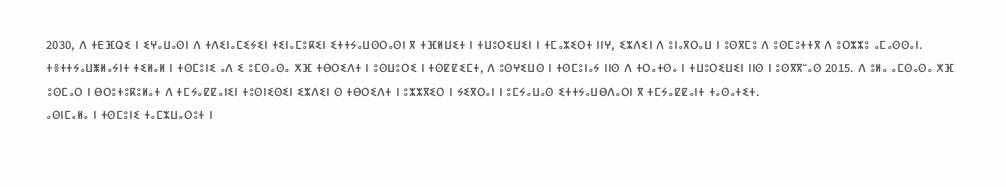2030, ⴷ ⵜⴹⴼⵕⵉ ⵏ ⵉⵖⴰⵡⴰⵙⵏ ⴷ ⵜⴷⵉⵏⴰⵎⵉⵢⵉⵏ ⵜⵉⵏⴰⵎⵓⴽⵉⵏ ⵉⵜⵜⵢⴰⵡⵙⵔⴰⵙⵏ ⴳ ⵜⴼⵍⵡⵉⵜ ⵏ ⵜⵡⵓⵔⵉⵡⵉⵏ ⵏ ⵜⵎⴰⵣⵉⵔⵜ ⵏⵏⵖ, ⵉⵣⴷⵉⵏ ⴷ ⵓⵏⴰⴳⵔⴰⵡ ⵏ ⵓⵙⴳⵎⵓ ⴷ ⵓⵙⵎⵓⵜⵜⴳ ⴷ ⵓⵔⵣⵣⵓ ⴰⵎⴰⵙⵙⴰⵏ.
ⵜⴻⵜⵜⵢⴰⵡⵥⵍⴰⵢⵏⵜ ⵜⵉⵍⴰⵍ ⵏ ⵜⵙⵎⵓⵏⵉ ⴰⴷ ⵉ ⵓⵎⵙⴰⵙⴰ ⵅⴼ ⵜⴱⵔⵉⴷⵜ ⵏ ⵓⵙⵡⵓⵔⵉ ⵏ ⵜⵙⵇⵇⵉⵎⵜ, ⴷ ⵓⵙⵖⵉⵡⵙ ⵏ ⵜⵙⵎⵓⵏⴰⵢ ⵏⵏⵙ ⴷ ⵜⵔⴰⵜⵙⴰ ⵏ ⵜⵡⵓⵔⵉⵡⵉⵏ ⵏⵏⵙ ⵏ ⵓⵙⴳⴳⵯⴰⵙ 2015. ⴷ ⵓⵍⴰ ⴰⵎⵙⴰⵙⴰ ⵅⴼ ⵓⵙⵎⴰⵔ ⵏ ⴱⵔⵓⵜⵓⴽⵓⵍⴰⵜ ⴷ ⵜⵎⵢⴰⵇⵇⴰⵏⵉⵏ ⵜⵓⵙⵏⵉⵙⵉⵏ ⵉⵣⴷⵉⵏ ⵙ ⵜⴱⵔⵉⴷⵜ ⵏ ⵓⵣⵣⴳⵉⵔ ⵏ ⵢⵉⴳⵔⴰⵏ ⵏ ⵓⵎⵢⴰⵡⴰⵙ ⵉⵜⵜⵢⴰⵡⴱⴷⴰⵔⵏ ⴳ ⵜⵎⵢⴰⵇⵇⴰⵏⵜ ⵜⴰⵙⴰⵜⵉⵜ.
ⴰⵙⵏⵎⴰⵍⴰ ⵏ ⵜⵙⵎⵓⵏⵉ ⵜⴰⵎⵣⵡⴰⵔⵓⵜ ⵏ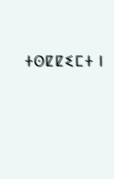ⵜⵙⵇⵇⵉⵎⵜ ⵏ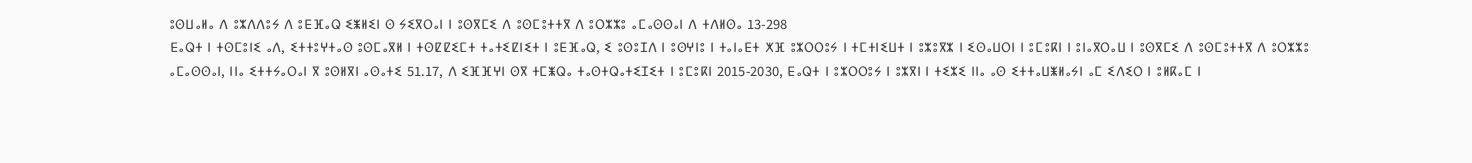ⵓⵙⵡⴰⵍⴰ ⴷ ⵓⵣⴷⴷⵓⵢ ⴷ ⵓⴹⴼⴰⵕ ⵉⵥⵍⵉⵏ ⵙ ⵢⵉⴳⵔⴰⵏ ⵏ ⵓⵙⴳⵎⵉ ⴷ ⵓⵙⵎⵓⵜⵜⴳ ⴷ ⵓⵔⵣⵣⵓ ⴰⵎⴰⵙⵙⴰⵏ ⴷ ⵜⴷⵍⵙⴰ 13-298
ⴹⴰⵕⵜ ⵏ ⵜⵙⵎⵓⵏⵉ ⴰⴷ, ⵉⵜⵜⵓⵖⵜⴰⵙ ⵓⵙⵎⴰⴳⵍ ⵏ ⵜⵙⵇⵇⵉⵎⵜ ⵜⴰⵜⵉⵇⵏⵉⵜ ⵏ ⵓⴹⴼⴰⵕ, ⵉ ⵓⵙⵓⵊⴷ ⵏ ⵓⵙⵖⵏⵓ ⵏ ⵜⴰⵏⴰⴹⵜ ⵅⴼ ⵓⵣⵔⵔⵓⵢ ⵏ ⵜⵎⵜⵏⵉⵡⵜ ⵏ ⵓⵣⵓⴳⵣ ⵏ ⵉⵙⴰⵡⵔⵏ ⵏ ⵓⵎⵓⴽⵏ ⵏ ⵓⵏⴰⴳⵔⴰⵡ ⵏ ⵓⵙⴳⵎⵉ ⴷ ⵓⵙⵎⵓⵜⵜⴳ ⴷ ⵓⵔⵣⵣⵓ ⴰⵎⴰⵙⵙⴰⵏ, ⵏⵏⴰ ⵉⵜⵜⵢⴰⵔⴰⵏ ⴳ ⵓⵙⵍⴳⵏ ⴰⵙⴰⵜⵉ 51.17, ⴷ ⵉⴼⴼⵖⵏ ⵙⴳ ⵜⵎⵥⵕⴰ ⵜⴰⵙⵜⵕⴰⵜⵉⵊⵉⵜ ⵏ ⵓⵎⵓⴽⵏ 2015-2030, ⴹⴰⵕⵜ ⵏ ⵓⵣⵔⵔⵓⵢ ⵏ ⵓⵣⴳⵏ ⵏ ⵜⵉⵣⵉ ⵏⵏⴰ ⴰⵙ ⵉⵜⵜⴰⵡⵥⵍⴰⵢⵏ ⴰⵎ ⵉⴷⵉⵔ ⵏ ⵓⵍⴽⴰⵎ ⵏ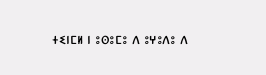ⵜⵉⵏⵎⵍ ⵏ ⵓⵙⵓⵎⵓ ⴷ ⵓⵖⵓⴷⵓ ⴷ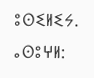ⵓⵙⵉⵍⵉⵢ.
ⴰⵙⵓⵖⵍ: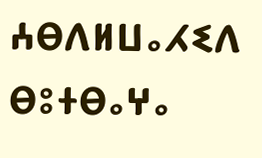ⵄⴱⴷⵍⵡⴰⵃⵉⴷ ⴱⵓⵜⴱⴰⵖⴰ